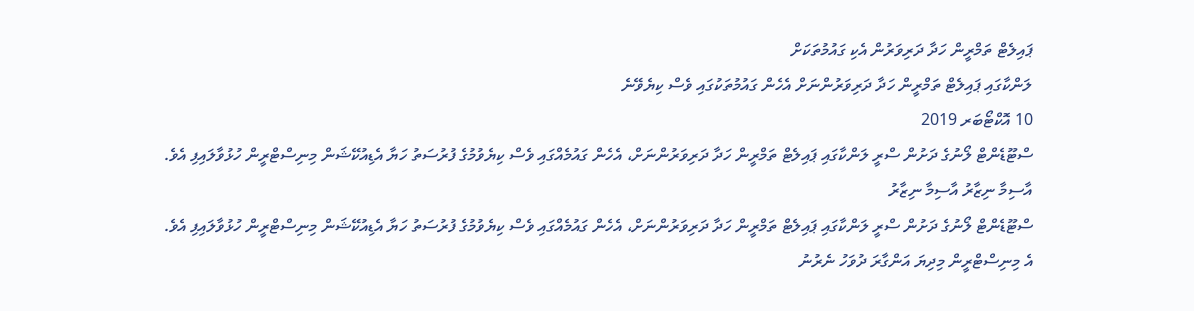ޕައިލެޓް ތަމްރީން ހަދާ ދަރިވަރުން އެކި ގައުމުތަކަށް
ލަންކާގައި ޕައިލެޓް ތަމްރީން ހަދާ ދަރިވަރުންނަށް އެހެން ގައުމުތަކުގައި ވެސް ކިޔެވޭނެ
10 އޮކްޓޯބަރ 2019
ސްޓޫޑެންޓް ލޯނުގެ ދަށުން ސްރީ ލަންކާގައި ޕައިލެޓް ތަމްރީން ހަދާ ދަރިވަރުންނަށް، އެހެން ގައުމެއްގައި ވެސް ކިޔެވުމުގެ ފުރުސަތު ހަޔާ އެޑިއުކޭޝަން މިނިސްޓްރީން ހުޅުވާލައިފި އެވެ.
އާސިމާ ނިޒާރު އާސިމާ ނިޒާރު
ސްޓޫޑެންޓް ލޯނުގެ ދަށުން ސްރީ ލަންކާގައި ޕައިލެޓް ތަމްރީން ހަދާ ދަރިވަރުންނަށް، އެހެން ގައުމެއްގައި ވެސް ކިޔެވުމުގެ ފުރުސަތު ހަޔާ އެޑިއުކޭޝަން މިނިސްޓްރީން ހުޅުވާލައިފި އެވެ.
އެ މިނިސްޓްރީން މިދިޔަ އަންގާރަ ދުވަހު ނެރުނު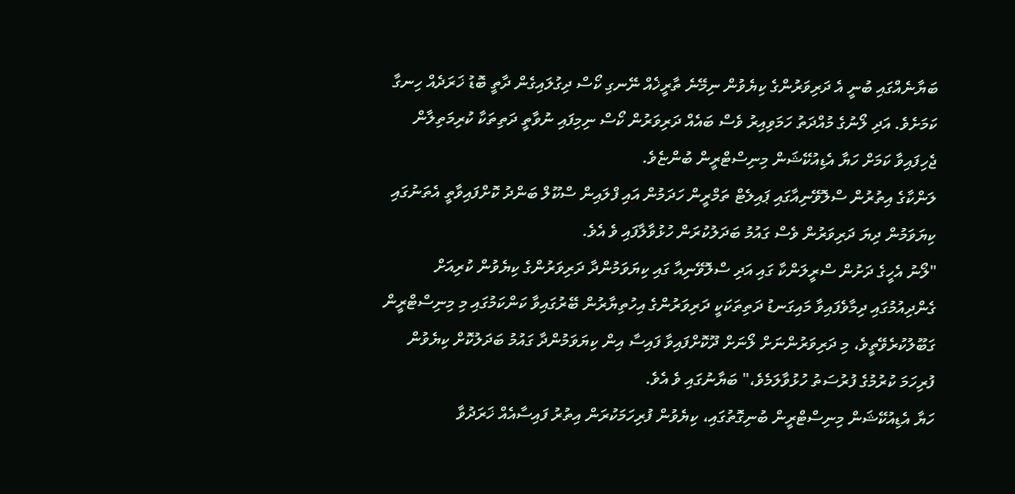ބަޔާނެއްގައި ބުނީ އެ ދަރިވަރުންގެ ކިޔެވުން ނިމޭނެ ތާރީޚެއް ނޭނގި ކޯސް ދިގުލައިގެން ދާތީ ބޮޑު ޚަރަދެއް ހިނގާ ކަމަށެވެ. އަދި ލޯނުގެ މުއްދަތު ހަމަވިއިރު ވެސް ބައެއް ދަރިވަރުން ކޯސް ނިމިފައި ނުވާތީ ދަތިތަކާ ކުރިމަތިލާން ޖެހިފައިވާ ކަމަށް ހަޔާ އެޑިއުކޭޝަން މިނިސްޓްރީން ބުންޏެވެ.
ލަންކާގެ އިތުރުން ސްލޮވޭނިއާގައި ޕައިލެޓް ތަމްރީން ހަދަމުން އައި ފްލައިން ސްކޫލް ބަންދު ކޮށްފައިވާތީ އެތަނުގައި ކިޔަވަމުން ދިޔަ ދަރިވަރުން ވެސް ގައުމު ބަދަލުކުރަން ހުޅުވާލާފައި ވެ އެވެ.
"ލޯނު އެހީގެ ދަށުން ސްރީލަންކާ ގައި އަދި ސްލޮވޭނިއާ ގައި ކިޔަވަމުންދާ ދަރިވަރުންގެ ކިޔެވުން ކުރިއަށް ގެންދިއުމުގައި ދިމާވެފައިވާ މައިގަނޑު ދަތިތަކަކީ ދަރިވަރުންގެ އިހުތިޔާރުން ބޭރުގައިވާ ކަންކަމުގައި މި މިނިސްޓްރީން ގަބޫލުކުރެވޭތީވެ، މި ދަރިވަރުންނަށް ލޯނަށް ދޫކޮށްފައިވާ ފައިސާ އިން ކިޔަވަމުންދާ ގައުމު ބަދަލުކޮށް ކިޔެވުން ފުރިހަމަ ކުރުމުގެ ފުރުސަތު ހުޅުވާލަމެވެ،" ބަޔާނުގައި ވެ އެވެ.
ހަޔާ އެޑިއުކޭޝަން މިނިސްޓްރީން ބުނިގޮތުގައި، ކިޔެވުން ފުރިހަމަކުރަން އިތުރު ފައިސާއެއް ޚަރަދުވާ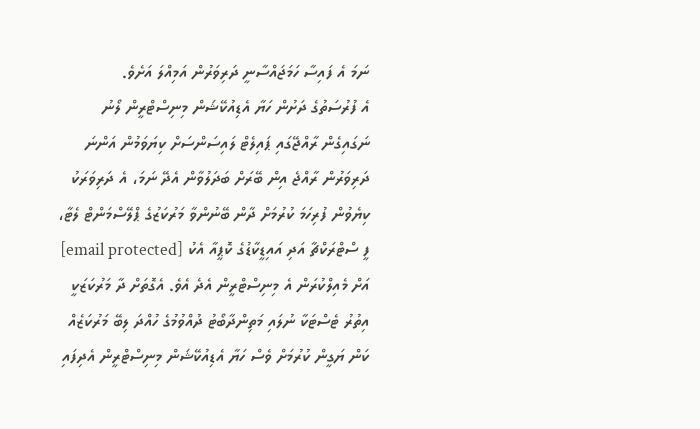ނަމަ އެ ފައިސާ ހަމަޖައްސާނީ ދަރިވަރުން އަމިއްލަ އަށެވެ.
އެ ފުރުސަތުގެ ދަށުން ހަޔާ އެޑިއުކޭޝަން މިނިސްޓްރީން ލޯނު ނަގައިގެން ރާއްޖޭގައި ޕައިލެޓް ލައިސަންސަށް ކިޔަވަމުން އަންނަ ދަރިވަރުން ރާއްޖެ އިން ބޭރަށް ބަދަލުވާން އެދޭ ނަމަ، އެ ދަރިވަރަކު ކިޔެވުން ފުރިހަމަ ކުރުމަށް ދާން ބޭނުންވާ މަރުކަޒުގެ ޕްލޭސްމަންޓް ލެޓާ، ފީ ސްޓްރަކްޗާ އަދި އައިޑީކާޑުގެ ކޮޕީއާ އެކު [email protected] އަށް މެއިލްކުރަން އެ މިނިސްޓްރީން އެދެ އެވެ. އެގޮތަށް ދާ މަރުކަޒަކީ އިތުރު ޓެސްޓަކާ ނުލައި މަތިންދާބޯޓު ދުއްވުމުގެ ހުއްދަ ލިބޭ މަރުކަޒެއް ކަން ޔަގީން ކުރުމަށް ވެސް ހަޔާ އެޑިއުކޭޝަން މިނިސްޓްރީން އެދިފައި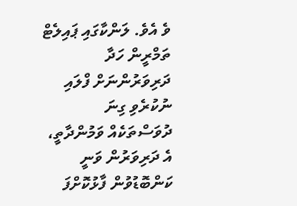ވެ އެވެ. ލަންކާގައި ޕައިލެޓް ތަމްރީން ހަދާ ދަރިވަރުންނަށް ފްލައި ނުކުރެވި ގިނަ ދުވަސްތަކެއް ވަމުންދާތީ، އެ ދަރިވަރުން ވަނީ ކަންބޮޑުވުން ފާޅުކޮށްފަ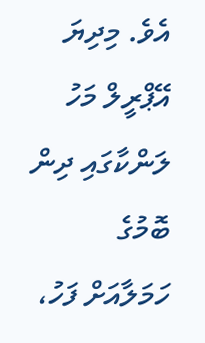އެވެ. މިދިޔަ އޭޕްރީލް މަހު ލަންކާގައި ދިން ބޮމުގެ ހަމަލާއަށް ފަހު،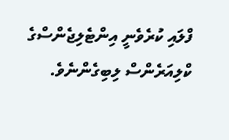ފްލައި ކުރެވެނީ އިންޓެލިޖެންސްގެ ކްލިއަރެންސް ލިބިގެންނެވެ.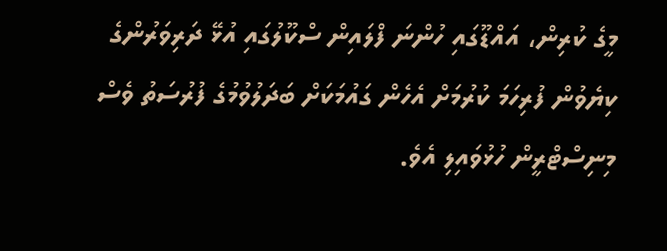މީގެ ކުރިން، އައްޑޫގައި ހުންނަ ފްލައިން ސްކޫލުގައި އުޅޭ ދަރިވަރުންގެ ކިޔެވުން ފުރިހަމަ ކުރުމަށް އެހެން ގައުމަކަށް ބަދަލުވުމުގެ ފުރުސަތު ވެސް މިނިސްޓްރީން ހުޅުވައިލި އެވެ.